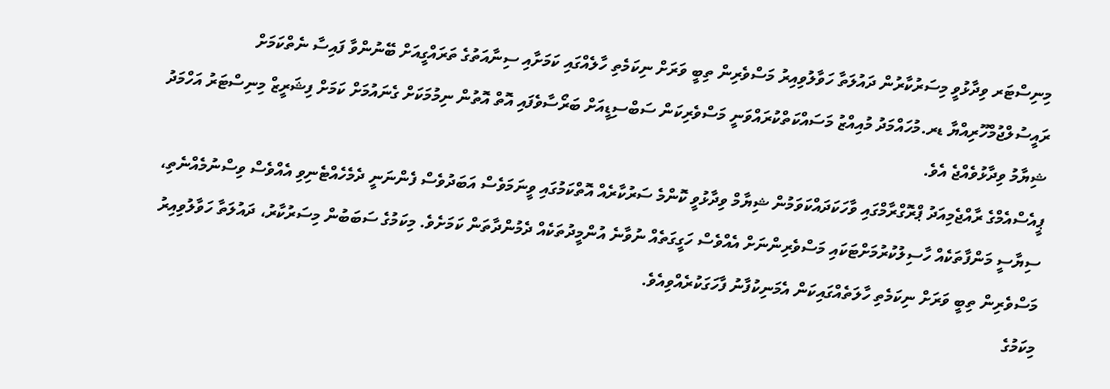މިނިސްޓަރ ވިދާޅުވީ މިސަރުކާރުން ދައުލަތާ ހަވާލުވިއިރު މަސްވެރިން ތިބީ ވަރަށް ނިކަމެތި ހާލެއްގައި ކަމަށާއި ސިނާއަތުގެ ތަރައްގީއަށް ބޭނުންވާ ފައިސާ ނެތްކަމަށް
ރައީސުލްޖުމްހޫރިއްޔާ ޑރ.މުހައްމަދު މުއިއްޒު މަސައްކަތްކުރައްވަނީ މަސްވެރިކަން ސަބްސިޑީއަށް ބަރޯސާވެފައި އޮތް އޮތުން ނިމުމަކަށް ގެނައުމަށް ކަމަށް ފިޝަރީޒް މިނިސްޓަރު އަހްމަދު ޝިޔާމު ވިދާޅުވެއްޖެ އެވެ.
ޕީއެސްއެމްގެ ރާއްޖެމިއަދު ޕްރޮގްރާމްގައި ވާހަކަދައްކަވަމުން ޝިޔާމް ވިދާޅުވީ ކޮންމެ ސަރުކާރެއް އޮތްކަމުގައި ވީނަމަވެސް އަބަދުވެސް ފެންނަނީ ދެމެހެއްޓެނިވި އެއްވެސް ވިސްނުމެއްނެތި، ސިޔާސީ މަންފާތަކެއް ހާސިލުކުރުމަށްޓަކައި މަސްވެރިންނަށް އެއްވެސް ހަގީގަތެއް ނުވާނެ އުންމީދުތަކެއް ދެމުންދާތަން ކަމަށެވެ. މިކަމުގެ ސަބަބުން މިސަރުކާރު، ދައުލަތާ ހަވާލުވިއިރު މަސްވެރިން ތިބީ ވަރަށް ނިކަމެތި ހާލަތެއްގައިކަން އެމަނިކުފާނު ފާހަގަކުރެއްވިއެވެ.
މިކަމުގެ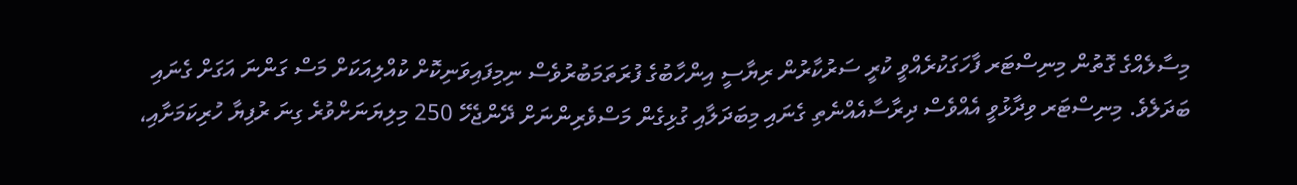މިސާލެއްގެ ގޮތުން މިނިސްޓަރ ފާހަގަކުރެއްވީ ކުރީ ސަރުކާރުން ރިޔާސީ އިންހާބުގެ ފުރަތަމަބުރުވެސް ނިމިފައިވަނިކޮށް ކުއްލިއަކަށް މަސް ގަންނަ އަގަށް ގެނައި ބަދަލެވެ. މިނިސްޓަރ ވިދާޅުވީ އެއްވެސް ދިރާސާއެއްނެތި ގެނައި މިބަދަލާއި ގުޅިގެން މަސްވެރިންނަށް ދޭންޖެހޭ 250 މިލިޔަނަށްވުރެ ގިނަ ރުފިޔާ ހުރިކަމަށާއި،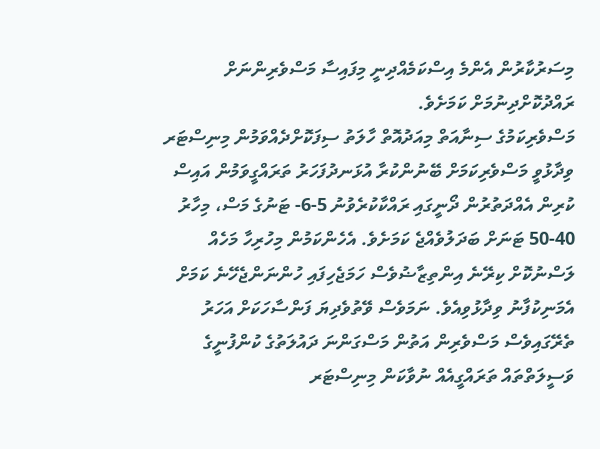މިސަރުކާރުން އެންމެ އިސްކަމެއްދިނީ މިފައިސާ މަސްވެރިންނަށް ރައްދުކޮށްދިނުމަށް ކަމަށެވެ.
މަސްވެރިކަމުގެ ސިނާއަތް މިއަދުއޮތް ހާލަތު ސިފަކޮށްދެއްވަމުން މިނިސްޓަރ ވިދާޅުވީ މަސްވެރިކަމަށް ބޭނުންކުރާ އުޅަނދުފަހަރު ތަރައްގީވަމުން އައިސް ކުރިން އެއްދަތުރުން ދޯނީގައި ރައްކާކުރެވުނު 5-6- ޓަނުގެ މަސް، މިހާރު 40-50 ޓަނަށް ބަދަލުވެއްޖެ ކަމަށެވެ. އެހެންކަމުން މިހުރިހާ މަހެއް ލަސްނުކޮށް ކިރޭނެ އިންތިޒާޟުވެސް ހަމަޖެހިފައި ހުންނަންޖެހޭނެ ކަމަށް އެމަނިކުފާނު ވިދާޅުވިއެވެ. ނަމަވެސް ވޭތުވެދިޔަ ފަންސާހަކަށް އަހަރު ތެރޭގައިވެސް މަސްވެރިން އަތުން މަސްގަންނަ ދައުލަތުގެ ކުންފުނީގެ ވަސީލަތްތައް ތަރައްގީއެއް ނުވާކަން މިނިސްޓަރ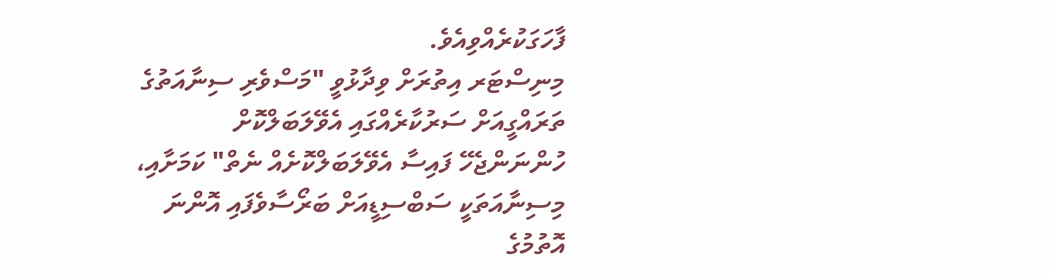ފާހަގަކުރެއްވިއެވެ.
މިނިސްޓަރ އިތުރަށް ވިދާޅުވީ "މަސްވެރި ސިނާއަތުގެ ތަރައްގީއަށް ސަރުކާރެއްގައި އެވޭލަބަލްކޮށް ހުންނަންޖެހޭ ފައިސާ އެވޭލަބަލްކޮށެއް ނެތް" ކަމަށާއި، މިސިނާއަތަކީ ސަބްސިޑީއަށް ބަރޯސާވެފައި އޮންނަ އޮތުމުގެ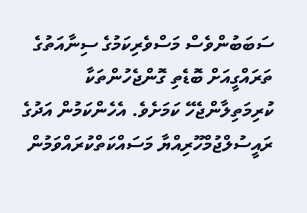ސަބަބުންވެސް މަސްވެރިކަމުގެ ސިނާއަތުގެ ތަރައްގީއަށް ބޮޑެތި ގޮންޖެހުންތަކާ ކުރިމަތިލާންޖެހޭ ކަމަށެވެ. އެހެންކަމުން އަދުގެ ރައީސުލްޖުމްހޫރިއްޔާ މަސައްކަތްކުރައްވަމުން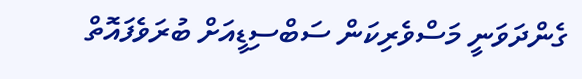ގެންދަވަނީ މަސްވެރިކަން ސަބްސިޑީއަށް ބުރަވެފައޮތް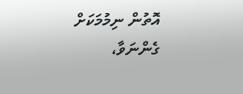އޮތުން ނިމުމަކަށް ގެންނަވާ،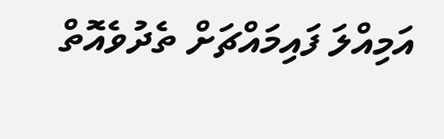އަމިއްލަ ފައިމައްޗަށް ތެދުވެއޮތް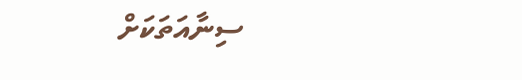ސިނާއަތަކަށް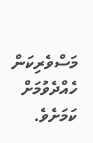މަސްވެރިކަން ހެއްދެވުމަށް ކަމަށެވެ.